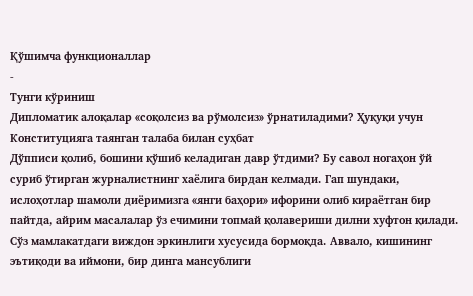Қўшимча функционаллар
-
Тунги кўриниш
Дипломатик алоқалар «соқолсиз ва рўмолсиз» ўрнатиладими? Ҳуқуқи учун Конституцияга таянган талаба билан суҳбат
Дўпписи қолиб, бошини қўшиб келадиган давр ўтдими? Бу савол ногаҳон ўй суриб ўтирган журналистнинг хаёлига бирдан келмади. Гап шундаки, ислоҳотлар шамоли диёримизга «янги баҳори» ифорини олиб кираётган бир пайтда, айрим масалалар ўз ечимини топмай қолавериши дилни хуфтон қилади. Сўз мамлакатдаги виждон эркинлиги хусусида бормоқда. Аввало, кишининг эътиқоди ва иймони, бир динга мансублиги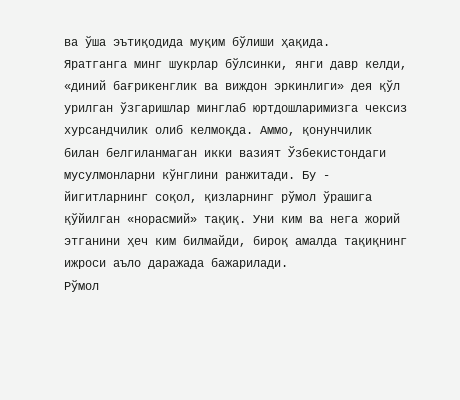ва ўша эътиқодида муқим бўлиши ҳақида.
Яратганга минг шукрлар бўлсинки, янги давр келди, «диний бағрикенглик ва виждон эркинлиги» дея қўл урилган ўзгаришлар минглаб юртдошларимизга чексиз хурсандчилик олиб келмоқда. Аммо, қонунчилик билан белгиланмаган икки вазият Ўзбекистондаги мусулмонларни кўнглини ранжитади. Бу - йигитларнинг соқол, қизларнинг рўмол ўрашига қўйилган «норасмий» тақиқ. Уни ким ва нега жорий этганини ҳеч ким билмайди, бироқ амалда тақиқнинг ижроси аъло даражада бажарилади.
Рўмол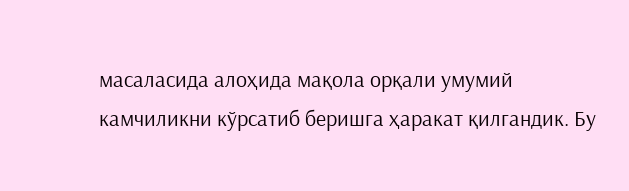масаласида алоҳида мақола орқали умумий камчиликни кўрсатиб беришга ҳаракат қилгандик. Бу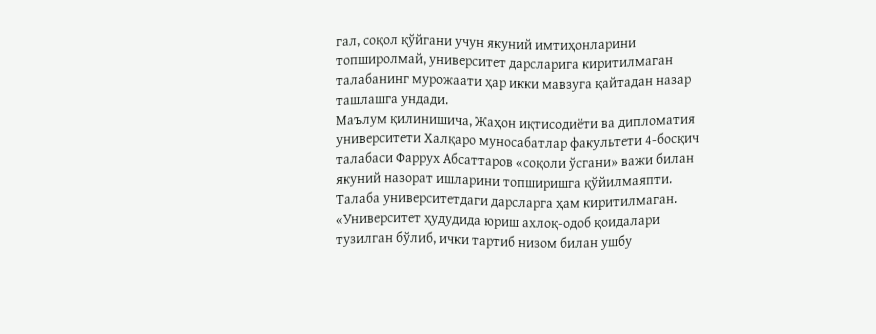гал, соқол қўйгани учун якуний имтиҳонларини топширолмай, университет дарсларига киритилмаган талабанинг мурожаати ҳар икки мавзуга қайтадан назар ташлашга ундади.
Маълум қилинишича, Жаҳон иқтисодиёти ва дипломатия университети Халқаро муносабатлар факультети 4-босқич талабаси Фаррух Абсаттаров «соқоли ўсгани» важи билан якуний назорат ишларини топширишга қўйилмаяпти. Талаба университетдаги дарсларга ҳам киритилмаган.
«Университет ҳудудида юриш ахлоқ-одоб қоидалари тузилган бўлиб, ички тартиб низом билан ушбу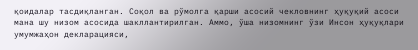қоидалар тасдиқланган. Соқол ва рўмолга қарши асосий чекловнинг ҳуқуқий асоси мана шу низом асосида шакллантирилган. Аммо, ўша низомнинг ўзи Инсон ҳуқуқлари умумжаҳон декларацияси,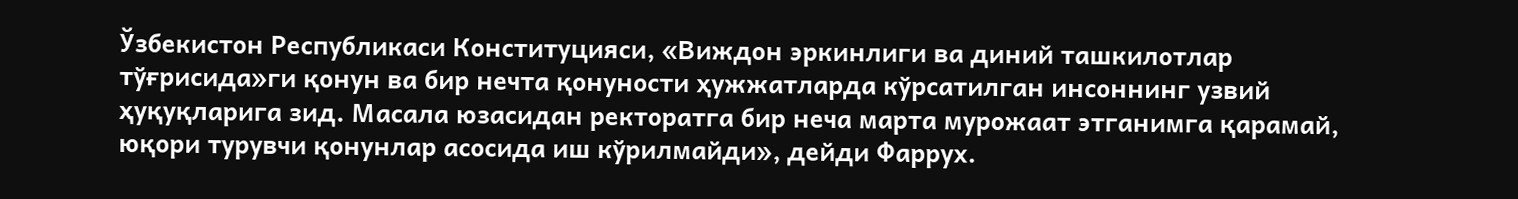Ўзбекистон Республикаси Конституцияси, «Виждон эркинлиги ва диний ташкилотлар тўғрисида»ги қонун ва бир нечта қонуности ҳужжатларда кўрсатилган инсоннинг узвий ҳуқуқларига зид. Масала юзасидан ректоратга бир неча марта мурожаат этганимга қарамай, юқори турувчи қонунлар асосида иш кўрилмайди», дейди Фаррух.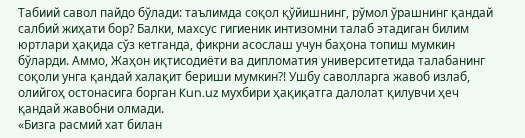Табиий савол пайдо бўлади: таълимда соқол қўйишнинг, рўмол ўрашнинг қандай салбий жиҳати бор? Балки, махсус гигиеник интизомни талаб этадиган билим юртлари ҳақида сўз кетганда, фикрни асослаш учун баҳона топиш мумкин бўларди. Аммо, Жаҳон иқтисодиёти ва дипломатия университетида талабанинг соқоли унга қандай халақит бериши мумкин?! Ушбу саволларга жавоб излаб, олийгоҳ остонасига борган Kun.uz мухбири ҳақиқатга далолат қилувчи ҳеч қандай жавобни олмади.
«Бизга расмий хат билан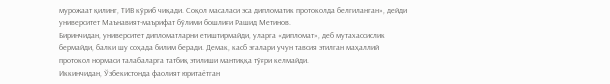мурожаат қилинг, ТИВ кўриб чиқади. Соқол масаласи эса дипломатик протоколда белгиланган», дейди университет Маънавият-маърифат бўлими бошлиғи Рашид Метинов.
Биринчидан, университет дипломатларни етиштирмайди, уларга «дипломат», деб мутахассислик бермайди, балки шу соҳада билим беради. Демак, касб эгалари учун тавсия этилган маҳаллий протокол нормаси талабаларга татбиқ этилиши мантиққа тўғри келмайди.
Иккинчидан, Ўзбекистонда фаолият юритаётган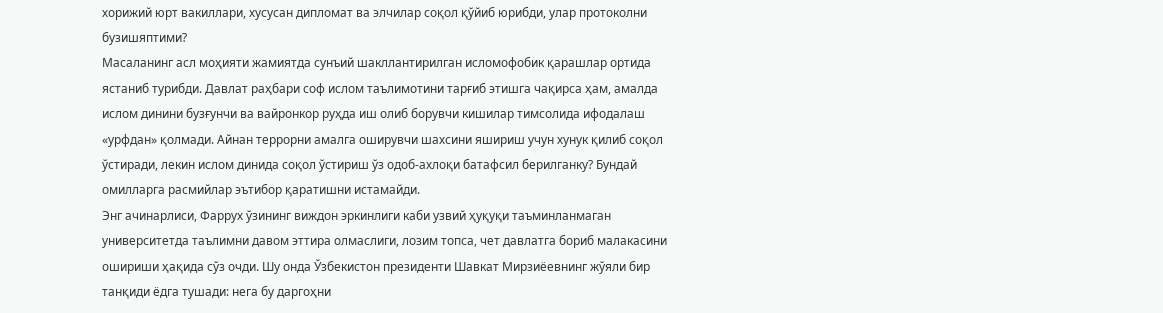хорижий юрт вакиллари, хусусан дипломат ва элчилар соқол қўйиб юрибди, улар протоколни бузишяптими?
Масаланинг асл моҳияти жамиятда сунъий шакллантирилган исломофобик қарашлар ортида ястаниб турибди. Давлат раҳбари соф ислом таълимотини тарғиб этишга чақирса ҳам, амалда ислом динини бузғунчи ва вайронкор руҳда иш олиб борувчи кишилар тимсолида ифодалаш «урфдан» қолмади. Айнан террорни амалга оширувчи шахсини яшириш учун хунук қилиб соқол ўстиради, лекин ислом динида соқол ўстириш ўз одоб-ахлоқи батафсил берилганку? Бундай омилларга расмийлар эътибор қаратишни истамайди.
Энг ачинарлиси, Фаррух ўзининг виждон эркинлиги каби узвий ҳуқуқи таъминланмаган университетда таълимни давом эттира олмаслиги, лозим топса, чет давлатга бориб малакасини ошириши ҳақида сўз очди. Шу онда Ўзбекистон президенти Шавкат Мирзиёевнинг жўяли бир танқиди ёдга тушади: нега бу даргоҳни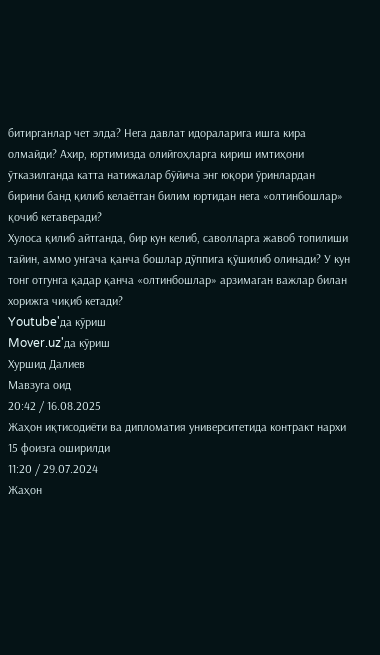битирганлар чет элда? Нега давлат идораларига ишга кира олмайди? Ахир, юртимизда олийгоҳларга кириш имтиҳони ўтказилганда катта натижалар бўйича энг юқори ўринлардан бирини банд қилиб келаётган билим юртидан нега «олтинбошлар» қочиб кетаверади?
Хулоса қилиб айтганда, бир кун келиб, саволларга жавоб топилиши тайин, аммо унгача қанча бошлар дўппига қўшилиб олинади? У кун тонг отгунга қадар қанча «олтинбошлар» арзимаган важлар билан хорижга чиқиб кетади?
Youtube'да кўриш
Mover.uz'да кўриш
Хуршид Далиев
Мавзуга оид
20:42 / 16.08.2025
Жаҳон иқтисодиёти ва дипломатия университетида контракт нархи 15 фоизга оширилди
11:20 / 29.07.2024
Жаҳон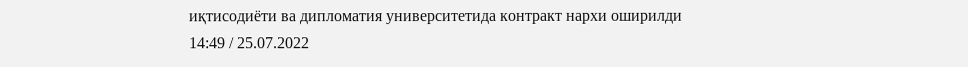иқтисодиёти ва дипломатия университетида контракт нархи оширилди
14:49 / 25.07.2022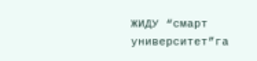ЖИДУ “смарт университет”га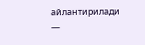айлантирилади —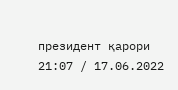президент қарори
21:07 / 17.06.2022